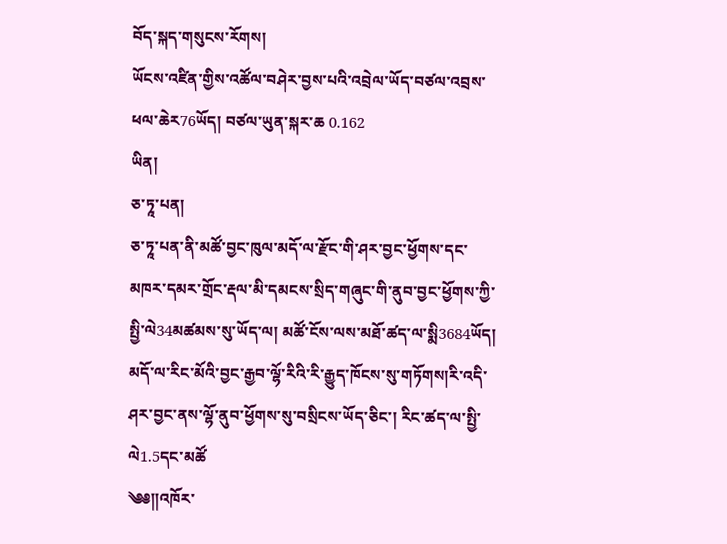བོད་སྐད་གསུངས་རོགས།
ཡོངས་འཛིན་གྱིས་འཚོལ་བཤེར་བྱས་པའི་འབྲེལ་ཡོད་བཙལ་འབྲས་ཕལ་ཆེར76ཡོད། བཙལ་ཡུན་སྐར་ཆ 0.162
ཡིན།
ཅ་ཏཱ་པན།
ཅ་ཏཱ་པན་ནི་མཚོ་བྱང་ཁུལ་མདོ་ལ་རྫོང་གི་ཤར་བྱང་ཕྱོགས་དང་མཁར་དམར་གྲོང་རྡལ་མི་དམངས་སྲིད་གཞུང་གི་ནུབ་བྱང་ཕྱོགས་ཀྱི་སྤྱི་ལེ34མཚམས་སུ་ཡོད་ལ། མཚོ་ངོས་ལས་མཐོ་ཚད་ལ་སྨི3684ཡོད། མདོ་ལ་རིང་མོའི་བྱང་རྒྱབ་ལྷོ་རིའི་རི་རྒྱུད་ཁོངས་སུ་གཏོགས།རི་འདི་ཤར་བྱང་ནས་ལྷོ་ནུབ་ཕྱོགས་སུ་བསྲིངས་ཡོད་ཅིང་། རིང་ཚད་ལ་སྤྱི་ལེ1.5དང་མཚོ
༄༅།།འཁོར་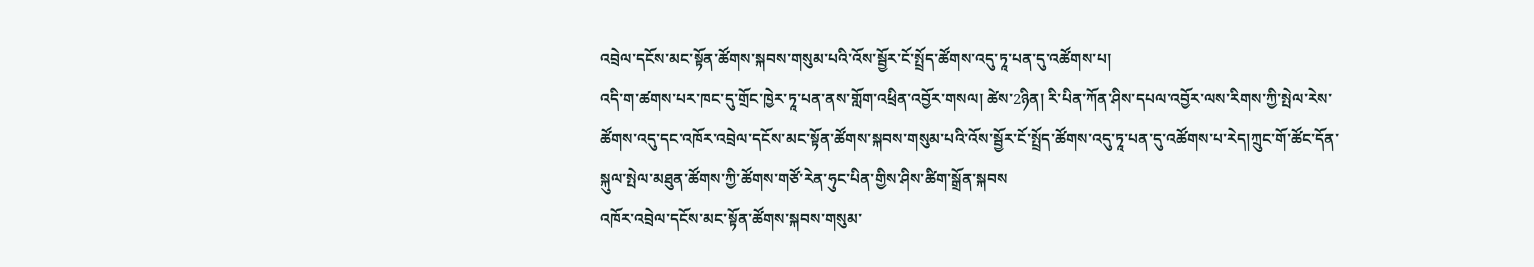འབྲེལ་དངོས་མང་སྟོན་ཚོགས་སྐབས་གསུམ་པའི་འོས་སྦྱོར་ངོ་སྤྲོད་ཚོགས་འདུ་ཏཱ་པན་དུ་འཚོགས་པ།
འདི་ག་ཚགས་པར་ཁང་དུ་གྲོང་ཁྱེར་ཏཱ་པན་ནས་གློག་འཕྲིན་འབྱོར་གསལ། ཚེས་2ཉིན། རི་པིན་ཀོན་ཤིས་དཔལ་འབྱོར་ལས་རིགས་ཀྱི་སྤེལ་རེས་ཚོགས་འདུ་དང་འཁོར་འབྲེལ་དངོས་མང་སྟོན་ཚོགས་སྐབས་གསུམ་པའི་འོས་སྦྱོར་ངོ་སྤྲོད་ཚོགས་འདུ་ཏཱ་པན་དུ་འཚོགས་པ་རེད།ཀྲུང་གོ་ཚོང་དོན་སྐུལ་སྤེལ་མཐུན་ཚོགས་ཀྱི་ཚོགས་གཙོ་རེན་ཧུང་པིན་གྱིས་ཤིས་ཚིག་སྒྲོན་སྐབས
འཁོར་འབྲེལ་དངོས་མང་སྟོན་ཚོགས་སྐབས་གསུམ་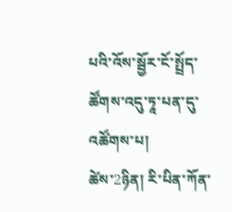པའི་འོས་སྦྱོར་ངོ་སྤྲོད་ཚོགས་འདུ་ཏཱ་པན་དུ་འཚོགས་པ།
ཚེས་2ཉིན། རི་པིན་ཀོན་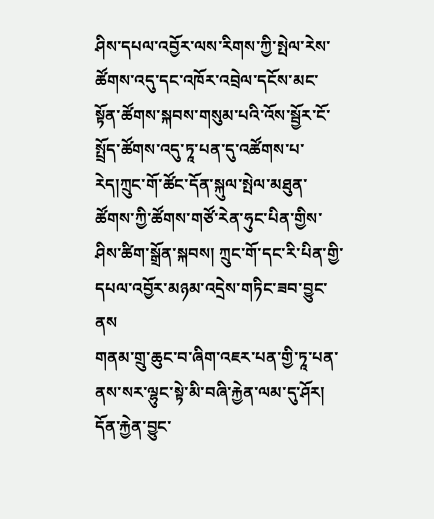ཤིས་དཔལ་འབྱོར་ལས་རིགས་ཀྱི་སྤེལ་རེས་ཚོགས་འདུ་དང་འཁོར་འབྲེལ་དངོས་མང་སྟོན་ཚོགས་སྐབས་གསུམ་པའི་འོས་སྦྱོར་ངོ་སྤྲོད་ཚོགས་འདུ་ཏཱ་པན་དུ་འཚོགས་པ་རེད།ཀྲུང་གོ་ཚོང་དོན་སྐུལ་སྤེལ་མཐུན་ཚོགས་ཀྱི་ཚོགས་གཙོ་རེན་ཧུང་པིན་གྱིས་ཤིས་ཚིག་སྒྲོན་སྐབས། ཀྲུང་གོ་དང་རི་པིན་གྱི་དཔལ་འབྱོར་མཉམ་འདྲེས་གཏིང་ཟབ་བྱུང་ནས
གནམ་གྲུ་ཆུང་བ་ཞིག་འཇར་པན་གྱི་ཏཱ་པན་ནས་སར་ལྷུང་སྟེ་མི་བཞི་རྐྱེན་ལམ་དུ་ཤོར།
དོན་རྐྱེན་བྱུང་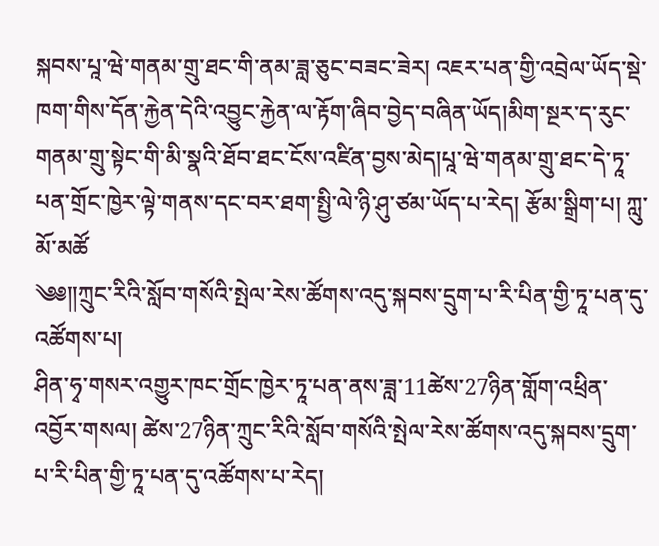སྐབས་པཱ་ཝེ་གནམ་གྲུ་ཐང་གི་ནམ་ཟླ་ཅུང་བཟང་ཟེར། འཇར་པན་གྱི་འབྲེལ་ཡོད་སྡེ་ཁག་གིས་དོན་རྐྱེན་དེའི་འབྱུང་རྐྱེན་ལ་རྟོག་ཞིབ་བྱེད་བཞིན་ཡོད།མིག་སྔར་ད་རུང་གནམ་གྲུ་སྟེང་གི་མི་སྣའི་ཐོབ་ཐང་ངོས་འཛིན་བྱས་མེད།པཱ་ཝེ་གནམ་གྲུ་ཐང་དེ་ཏཱ་པན་གྲོང་ཁྱེར་ལྟེ་གནས་དང་བར་ཐག་སྤྱི་ལེ་ཉི་ཤུ་ཙམ་ཡོད་པ་རེད། རྩོམ་སྒྲིག་པ། ཀླུ་མོ་མཚོ
༄༅༎ཀྲུང་རིའི་སློབ་གསོའི་སྤེལ་རེས་ཚོགས་འདུ་སྐབས་དྲུག་པ་རི་པིན་གྱི་ཏཱ་པན་དུ་འཚོགས་པ།
ཤིན་ཧྭ་གསར་འགྱུར་ཁང་གྲོང་ཁྱེར་ཏཱ་པན་ནས་ཟླ་11ཚེས་27ཉིན་གློག་འཕྲིན་འབྱོར་གསལ། ཚེས་27ཉིན་ཀྲུང་རིའི་སློབ་གསོའི་སྤེལ་རེས་ཚོགས་འདུ་སྐབས་དྲུག་པ་རི་པིན་གྱི་ཏཱ་པན་དུ་འཚོགས་པ་རེད།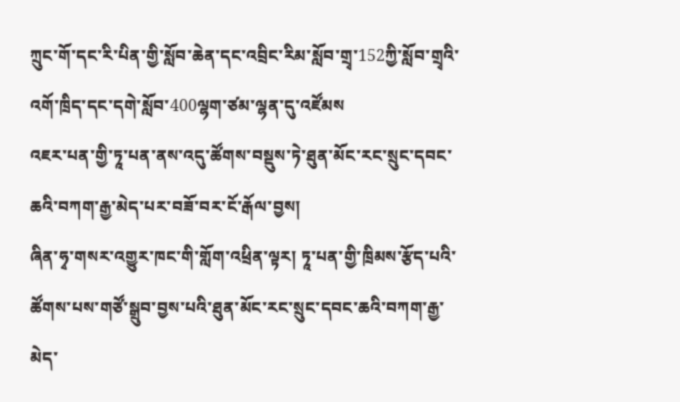ཀྲུང་གོ་དང་རི་པིན་གྱི་སློབ་ཆེན་དང་འབྲིང་རིམ་སློབ་གྲྭ་152ཀྱི་སློབ་གྲྭའི་འགོ་ཁྲིད་དང་དགེ་སློབ་400ལྷག་ཙམ་ལྷན་དུ་འཛོམས
འཇར་པན་གྱི་ཏཱ་པན་ནས་འདུ་ཚོགས་བསྡུས་ཏེ་ཐུན་མོང་རང་སྲུང་དབང་ཆའི་བཀག་རྒྱ་མེད་པར་བཟོ་བར་ངོ་རྒོལ་བྱས།
ཞིན་ཧྭ་གསར་འགྱུར་ཁང་གི་གློག་འཕྲིན་ལྟར། ཏཱ་པན་གྱི་ཁྲིམས་རྩོད་པའི་ཚོགས་པས་གཙོ་སྒྲུབ་བྱས་པའི་ཐུན་མོང་རང་སྲུང་དབང་ཆའི་བཀག་རྒྱ་མེད་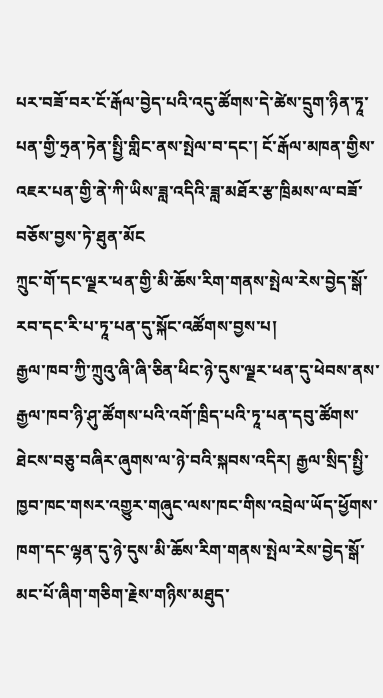པར་བཟོ་བར་ངོ་རྒོལ་བྱེད་པའི་འདུ་ཚོགས་དེ་ཚེས་དྲུག་ཉིན་ཏཱ་པན་གྱི་ཧྲན་ཏེན་སྤྱི་གླིང་ནས་སྤེལ་བ་དང་། ངོ་རྒོལ་མཁན་གྱིས་འཇར་པན་གྱི་ནེ་ཀི་ཡིས་ཟླ་འདིའི་ཟླ་མཐོར་རྩ་ཁྲིམས་ལ་བཟོ་བཅོས་བྱས་ཏེ་ཐུན་མོང
ཀྲུང་གོ་དང་ལྗར་ཕན་གྱི་མི་ཆོས་རིག་གནས་སྤེལ་རེས་བྱེད་སྒོ་རབ་དང་རི་པ་ཏཱ་པན་དུ་སྐོང་འཚོགས་བྱས་པ།
རྒྱལ་ཁབ་ཀྱི་ཀྲུའུ་ཞི་ཞི་ཅིན་ཕིང་ཉེ་དུས་ལྗར་ཕན་དུ་ཕེབས་ནས་རྒྱལ་ཁབ་ཉི་ཤུ་ཚོགས་པའི་འགོ་ཁྲིད་པའི་ཏཱ་པན་དབུ་ཚོགས་ཐེངས་བཅུ་བཞིར་ཞུགས་ལ་ཉེ་བའི་སྐབས་འདིར། རྒྱལ་སྲིད་སྤྱི་ཁྱབ་ཁང་གསར་འགྱུར་གཞུང་ལས་ཁང་གིས་འབྲེལ་ཡོད་ཕྱོགས་ཁག་དང་ལྷན་དུ་ཉེ་དུས་མི་ཆོས་རིག་གནས་སྤེལ་རེས་བྱེད་སྒོ་མང་པོ་ཞིག་གཅིག་རྗེས་གཉིས་མཐུད་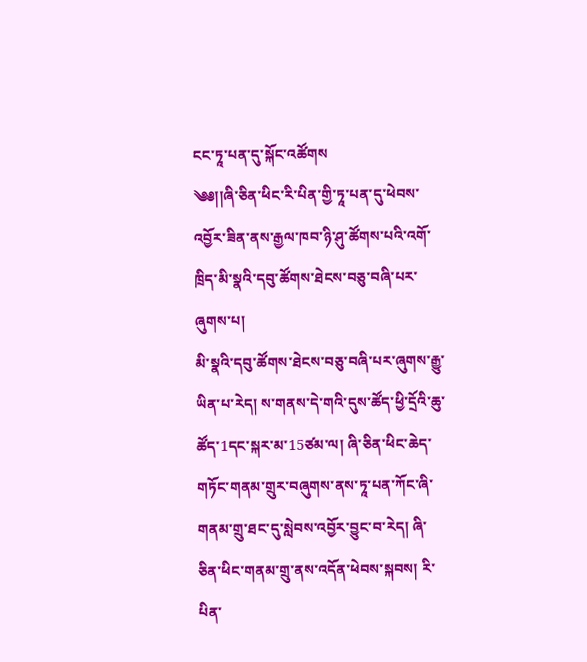ངང་ཏཱ་པན་དུ་སྐོང་འཚོགས
༄༅།།ཞི་ཅིན་ཕིང་རི་པིན་གྱི་ཏཱ་པན་དུ་ཕེབས་འབྱོར་ཟིན་ནས་རྒྱལ་ཁབ་ཉི་ཤུ་ཚོགས་པའི་འགོ་ཁྲིད་མི་སྣའི་དབུ་ཚོགས་ཐེངས་བཅུ་བཞི་པར་ཞུགས་པ།
མི་སྣའི་དབུ་ཚོགས་ཐེངས་བཅུ་བཞི་པར་ཞུགས་རྒྱུ་ཡིན་པ་རེད། ས་གནས་དེ་གའི་དུས་ཚོད་ཕྱི་དྲོའི་ཆུ་ཚོད་1དང་སྐར་མ་15ཙམ་ལ། ཞི་ཅིན་ཕིང་ཆེད་གཏོང་གནམ་གྲུར་བཞུགས་ནས་ཏཱ་པན་ཀོང་ཞི་གནམ་གྲུ་ཐང་དུ་སླེབས་འབྱོར་བྱུང་བ་རེད། ཞི་ཅིན་ཕིང་གནམ་གྲུ་ནས་འདོན་ཕེབས་སྐབས། རི་པིན་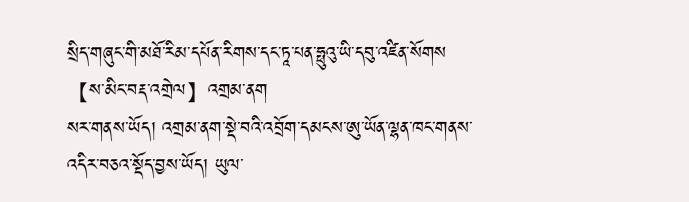སྲིད་གཞུང་གི་མཐོ་རིམ་དཔོན་རིགས་དང་ཏཱ་པན་ཧྥུའུ་ཡི་དབུ་འཛིན་སོགས
【ས་མིང་བརྡ་འགྲེལ】འགྲམ་ནག
སར་གནས་ཡོད། འགྲམ་ནག་སྡེ་བའི་འབྲོག་དམངས་ཨུ་ཡོན་ལྷན་ཁང་གནས་འདིར་བཅའ་སྡོད་བྱས་ཡོད། ཡུལ་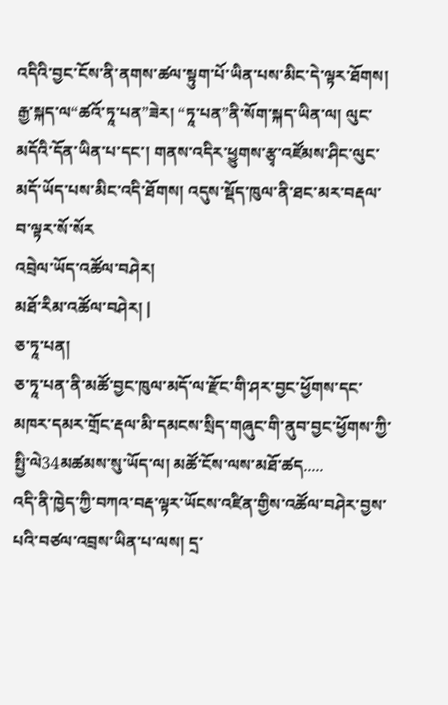འདིའི་བྱང་ངོས་ནི་ནགས་ཚལ་སྟུག་པོ་ཡིན་པས་མིང་དེ་ལྟར་ཐོགས། རྒྱ་སྐད་ལ“ཚའོ་ཏཱ་པན”ཟེར། “ཏཱ་པན”ནི་སོག་སྐད་ཡིན་ལ། ལུང་མདོའི་དོན་ཡིན་པ་དང་། གནས་འདིར་ཕྱུགས་རྩྭ་འཛོམས་ཤིང་ལུང་མདོ་ཡོད་པས་མིང་འདི་ཐོགས། འདུས་སྡོད་ཁུལ་ནི་ཐང་མར་བརྡལ་བ་ལྟར་སོ་སོར
འབྲེལ་ཡོད་འཚོལ་བཤེར།
མཐོ་རིམ་འཚོལ་བཤེར། |
ཅ་ཏཱ་པན།
ཅ་ཏཱ་པན་ནི་མཚོ་བྱང་ཁུལ་མདོ་ལ་རྫོང་གི་ཤར་བྱང་ཕྱོགས་དང་མཁར་དམར་གྲོང་རྡལ་མི་དམངས་སྲིད་གཞུང་གི་ནུབ་བྱང་ཕྱོགས་ཀྱི་སྤྱི་ལེ34མཚམས་སུ་ཡོད་ལ། མཚོ་ངོས་ལས་མཐོ་ཚད.....
འདི་ནི་ཁྱེད་ཀྱི་བཀའ་བརྡ་ལྟར་ཡོངས་འཛིན་གྱིས་འཚོལ་བཤེར་བྱས་པའི་བཙལ་འབྲས་ཡིན་པ་ལས། དྲ་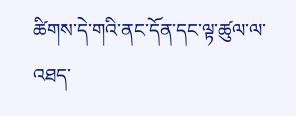ཚིགས་དེ་གའི་ནང་དོན་དང་ལྟ་ཚུལ་ལ་འཐད་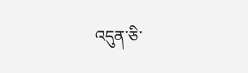འདུན་ཅི་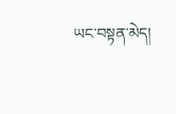ཡང་བསྟན་མེད།